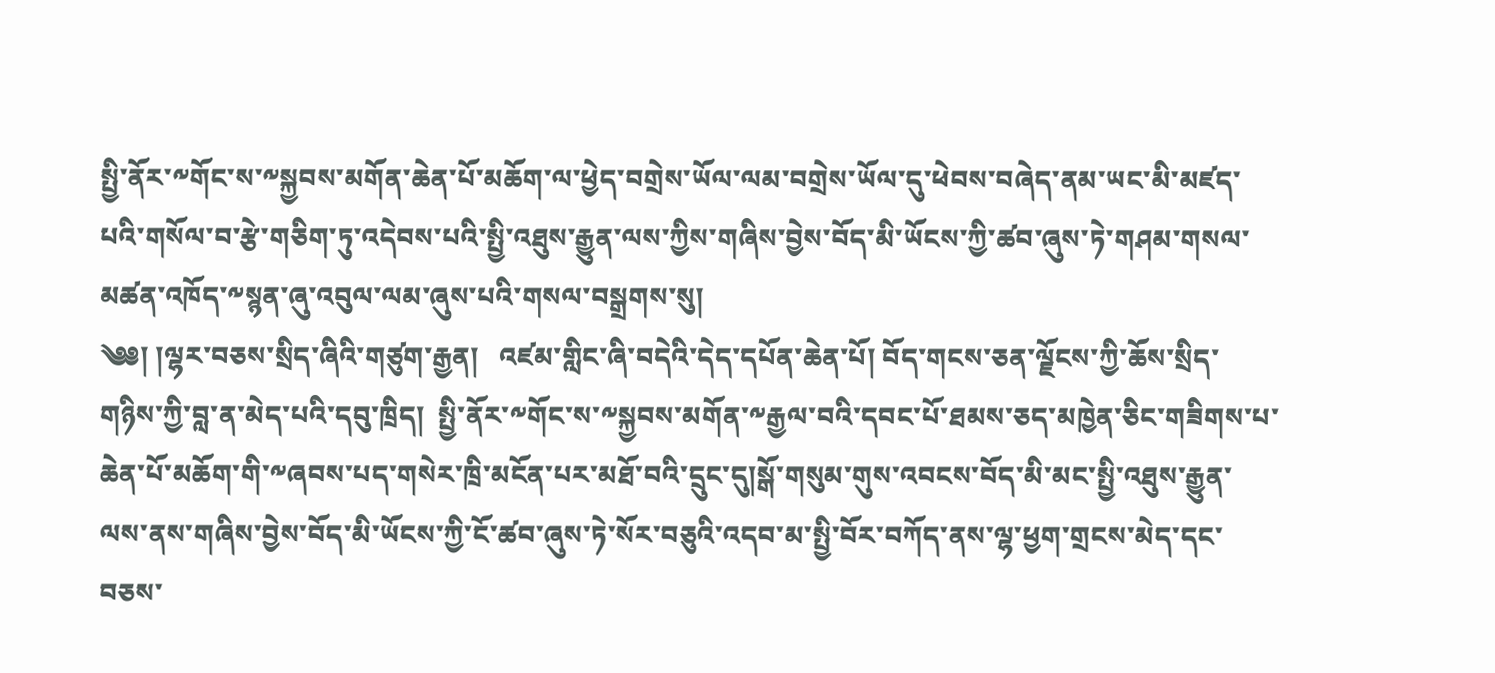སྤྱི་ནོར་༸གོང་ས་༸སྐྱབས་མགོན་ཆེན་པོ་མཆོག་ལ་ཕྱེད་བགྲེས་ཡོལ་ལམ་བགྲེས་ཡོལ་དུ་ཕེབས་བཞེད་ནམ་ཡང་མི་མཛད་པའི་གསོལ་བ་རྩེ་གཅིག་ཏུ་འདེབས་པའི་སྤྱི་འཐུས་རྒྱུན་ལས་ཀྱིས་གཞིས་བྱེས་བོད་མི་ཡོངས་ཀྱི་ཚབ་ཞུས་ཏེ་གཤམ་གསལ་མཚན་འཁོད་༸སྙན་ཞུ་འབུལ་ལམ་ཞུས་པའི་གསལ་བསྒྲགས་སུ།
༄༅། །ལྷར་བཅས་སྲིད་ཞིའི་གཙུག་རྒྱན།   འཛམ་གླིང་ཞི་བདེའི་དེད་དཔོན་ཆེན་པོ། བོད་གངས་ཅན་ལྗོངས་ཀྱི་ཆོས་སྲིད་གཉིས་ཀྱི་བླ་ན་མེད་པའི་དབུ་ཁྲིད།  སྤྱི་ནོར་༸གོང་ས་༸སྐྱབས་མགོན་༸རྒྱལ་བའི་དབང་པོ་ཐམས་ཅད་མཁྱེན་ཅིང་གཟིགས་པ་ཆེན་པོ་མཆོག་གི་༸ཞབས་པད་གསེར་ཁྲི་མངོན་པར་མཐོ་བའི་དྲུང་དུ།སྒོ་གསུམ་གུས་འབངས་བོད་མི་མང་སྤྱི་འཐུས་རྒྱུན་ལས་ནས་གཞིས་བྱེས་བོད་མི་ཡོངས་ཀྱི་ངོ་ཚབ་ཞུས་ཏེ་སོར་བཅུའི་འདབ་མ་སྤྱི་བོར་བཀོད་ནས་ལྷ་ཕྱག་གྲངས་མེད་དང་བཅས་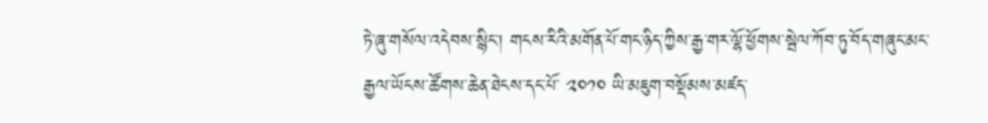ཏེ་ཞུ་གསོལ་འདེབས་སྙིང་། གངས་རིའི་མགོན་པོ་གང་ཉིད་ཀྱིས་རྒྱ་གར་ལྷོ་ཕྱོགས་སྦེལ་ཀོབ་ཏུ་བོད་གཞུང་མང་རྒྱལ་ཡོངས་ཚོགས་ཆེན་ཐེངས་དང་པོ་ ༢༠༡༠ ཡི་མཇུག་བསྡོམས་མཛད་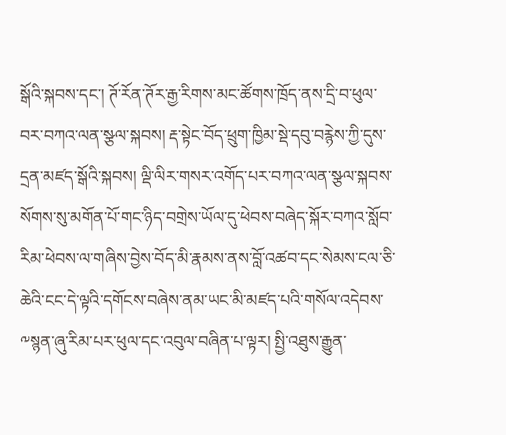སྒོའི་སྐབས་དང་། ཊོ་རོན་ཊོར་རྒྱ་རིགས་མང་ཚོགས་ཁྲོད་ནས་དྲི་བ་ཕུལ་བར་བཀའ་ལན་སྩལ་སྐབས། རྡ་སྟེང་བོད་ཕྲུག་ཁྱིམ་སྡེ་དབུ་བརྙེས་ཀྱི་དུས་དྲན་མཛད་སྒོའི་སྐབས། ལྡི་ལིར་གསར་འགོད་པར་བཀའ་ལན་སྩལ་སྐབས་སོགས་སུ་མགོན་པོ་གང་ཉིད་བགྲེས་ཡོལ་དུ་ཕེབས་བཞེད་སྐོར་བཀའ་སློབ་རིམ་ཕེབས་ལ་གཞིས་བྱེས་བོད་མི་རྣམས་ནས་བློ་འཚབ་དང་སེམས་ངལ་ཅི་ཆེའི་ངང་དེ་ལྟའི་དགོངས་བཞེས་ནམ་ཡང་མི་མཛད་པའི་གསོལ་འདེབས་༸སྙན་ཞུ་རིམ་པར་ཕུལ་དང་འབུལ་བཞིན་པ་ལྟར། སྤྱི་འཐུས་རྒྱུན་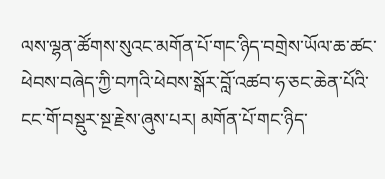ལས་ལྷན་ཚོགས་སུའང་མགོན་པོ་གང་ཉིད་བགྲེས་ཡོལ་ཆ་ཚང་ཕེབས་བཞེད་ཀྱི་བཀའི་ཕེབས་སྒོར་བློ་འཚབ་ཧ་ཅང་ཆེན་པོའི་ངང་གོ་བསྡུར་སྔ་རྗེས་ཞུས་པར། མགོན་པོ་གང་ཉིད་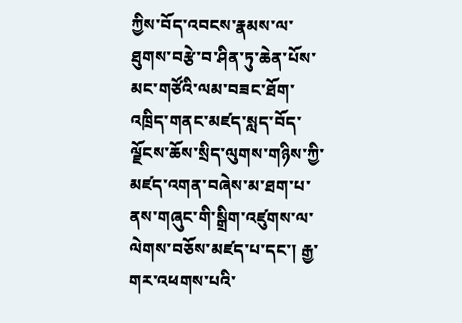ཀྱིས་བོད་འབངས་རྣམས་ལ་ཐུགས་བརྩེ་བ་ཤིན་ཏུ་ཆེན་པོས་མང་གཙོའི་ལམ་བཟང་ཐོག་འཁྲིད་གནང་མཛད་སླད་བོད་ལྗོངས་ཆོས་སྲིད་ལུགས་གཉིས་ཀྱི་མཛད་འགན་བཞེས་མ་ཐག་པ་ནས་གཞུང་གི་སྒྲིག་འཛུགས་ལ་ལེགས་བཅོས་མཛད་པ་དང་། རྒྱ་གར་འཕགས་པའི་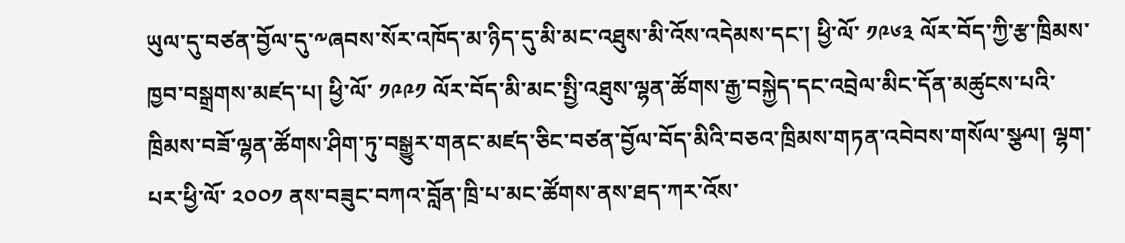ཡུལ་དུ་བཙན་བྱོལ་དུ་༸ཞབས་སོར་འཁོད་མ་ཉིད་དུ་མི་མང་འཐུས་མི་འོས་འདེམས་དང་། ཕྱི་ལོ་ ༡༩༦༣ ལོར་བོད་ཀྱི་རྩ་ཁྲིམས་ཁྱབ་བསྒྲགས་མཛད་པ། ཕྱི་ལོ་ ༡༩༩༡ ལོར་བོད་མི་མང་སྤྱི་འཐུས་ལྷན་ཚོགས་རྒྱ་བསྐྱེད་དང་འབྲེལ་མིང་དོན་མཚུངས་པའི་ཁྲིམས་བཟོ་ལྷན་ཚོགས་ཤིག་ཏུ་བསྒྱུར་གནང་མཛད་ཅིང་བཙན་བྱོལ་བོད་མིའི་བཅའ་ཁྲིམས་གཏན་འབེབས་གསོལ་སྩལ། ལྷག་པར་ཕྱི་ལོ་ ༢༠༠༡ ནས་བཟུང་བཀའ་བློན་ཁྲི་པ་མང་ཚོགས་ནས་ཐད་ཀར་འོས་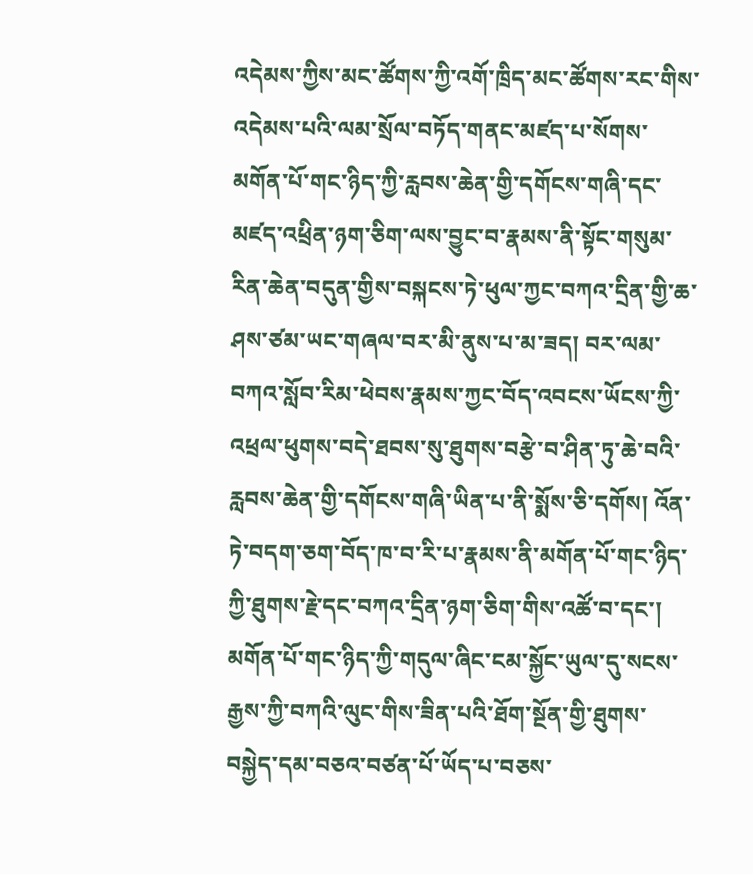འདེམས་ཀྱིས་མང་ཚོགས་ཀྱི་འགོ་ཁྲིད་མང་ཚོགས་རང་གིས་འདེམས་པའི་ལམ་སྲོལ་བཏོད་གནང་མཛད་པ་སོགས་མགོན་པོ་གང་ཉིད་ཀྱི་རླབས་ཆེན་གྱི་དགོངས་གཞི་དང་མཛད་འཕྲིན་ཉག་ཅིག་ལས་བྱུང་བ་རྣམས་ནི་སྟོང་གསུམ་རིན་ཆེན་བདུན་གྱིས་བསྐངས་ཏེ་ཕུལ་ཀྱང་བཀའ་དྲིན་གྱི་ཆ་ཤས་ཙམ་ཡང་གཞལ་བར་མི་ནུས་པ་མ་ཟད། བར་ལམ་བཀའ་སློབ་རིམ་ཕེབས་རྣམས་ཀྱང་བོད་འབངས་ཡོངས་ཀྱི་འཕྲལ་ཕུགས་བདེ་ཐབས་སུ་ཐུགས་བརྩེ་བ་ཤིན་ཏུ་ཆེ་བའི་རླབས་ཆེན་གྱི་དགོངས་གཞི་ཡིན་པ་ནི་སྨོས་ཅི་དགོས། འོན་ཏེ་བདག་ཅག་བོད་ཁ་བ་རི་པ་རྣམས་ནི་མགོན་པོ་གང་ཉིད་ཀྱི་ཐུགས་རྗེ་དང་བཀའ་དྲིན་ཉག་ཅིག་གིས་འཚོ་བ་དང་། མགོན་པོ་གང་ཉིད་ཀྱི་གདུལ་ཞིང་ངམ་སྐྱོང་ཡུལ་དུ་སངས་རྒྱས་ཀྱི་བཀའི་ལུང་གིས་ཟིན་པའི་ཐོག་སྔོན་གྱི་ཐུགས་བསྐྱེད་དམ་བཅའ་བཙན་པོ་ཡོད་པ་བཅས་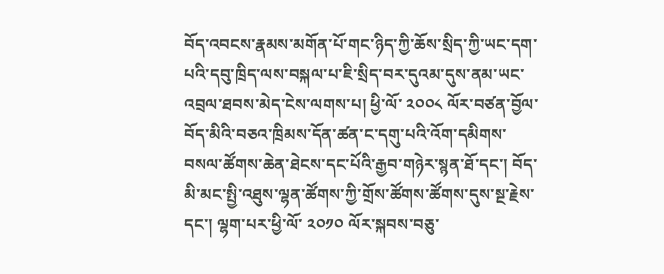བོད་འབངས་རྣམས་མགོན་པོ་གང་ཉིད་ཀྱི་ཆོས་སྲིད་ཀྱི་ཡང་དག་པའི་དབུ་ཁྲིད་ལས་བསྐལ་པ་ཇི་སྲིད་བར་དུའམ་དུས་ནམ་ཡང་འབྲལ་ཐབས་མེད་ངེས་ལགས་པ། ཕྱི་ལོ་ ༢༠༠༨ ལོར་བཙན་བྱོལ་བོད་མིའི་བཅའ་ཁྲིམས་དོན་ཚན་ང་དགུ་པའི་འོག་དམིགས་བསལ་ཚོགས་ཆེན་ཐེངས་དང་པོའི་རྒྱབ་གཉེར་སྙན་ཐོ་དང་། བོད་མི་མང་སྤྱི་འཐུས་ལྷན་ཚོགས་ཀྱི་གྲོས་ཚོགས་ཚོགས་དུས་སྔ་རྗེས་དང་། ལྷག་པར་ཕྱི་ལོ་ ༢༠༡༠ ལོར་སྐབས་བཅུ་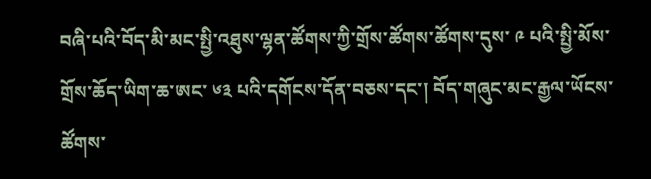བཞི་པའི་བོད་མི་མང་སྤྱི་འཐུས་ལྷན་ཚོགས་ཀྱི་གྲོས་ཚོགས་ཚོགས་དུས་ ༩ པའི་སྤྱི་མོས་གྲོས་ཆོད་ཡིག་ཆ་ཨང་ ༦༣ པའི་དགོངས་དོན་བཅས་དང་། བོད་གཞུང་མང་རྒྱལ་ཡོངས་ཚོགས་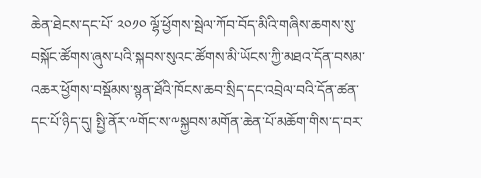ཆེན་ཐེངས་དང་པོ་ ༢༠༡༠ ལྷོ་ཕྱོགས་སྦེལ་ཀོབ་བོད་མིའི་གཞིས་ཆགས་སུ་བསྐོང་ཚོགས་ཞུས་པའི་སྐབས་སུའང་ཚོགས་མི་ཡོངས་ཀྱི་མཐའ་དོན་བསམ་འཆར་ཕྱོགས་བསྡོམས་སྙན་ཐོའི་ཁོངས་ཆབ་སྲིད་དང་འབྲེལ་བའི་དོན་ཚན་དང་པོ་ཉིད་དུ། སྤྱི་ནོར་༸གོང་ས་༸སྐྱབས་མགོན་ཆེན་པོ་མཆོག་གིས་ད་བར་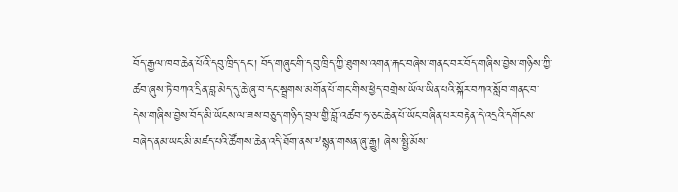བོད་རྒྱལ་ཁབ་ཆེན་པོའི་དབུ་ཁྲིད་དང་། བོད་གཞུང་གི་དབུ་ཁྲིད་ཀྱི་ཐུགས་འགན་རྐང་བཞེས་གནང་བར་བོད་གཞིས་བྱེས་གཉིས་ཀྱི་ཚབ་ཞུས་ཏེ་བཀའ་དྲིན་བླ་མེད་དུ་ཆེ་ཞུ་བ་དང་སྦྲགས་མགོན་པོ་གང་གིས་ཕྱེད་བགྲེས་ཡོལ་ཡིན་པའི་སྐོར་བཀའ་སློབ་གནང་བ་དེས་གཞིས་བྱེས་བོད་མི་ཡོངས་ལ་ཟས་བཅུད་གཉིད་བྲལ་གྱི་བློ་འཚབ་ཧ་ཅང་ཆེན་པོ་ཡོང་བཞིན་པར་བརྟེན་དེ་འདྲའི་དགོངས་བཞེད་ནམ་ཡང་མི་མཛད་པའི་ཚོགས་ཆེན་འདི་ཐོག་ནས་༸སྙན་གསན་ཞུ་རྒྱུ། ཞེས་སྤྱི་མོས་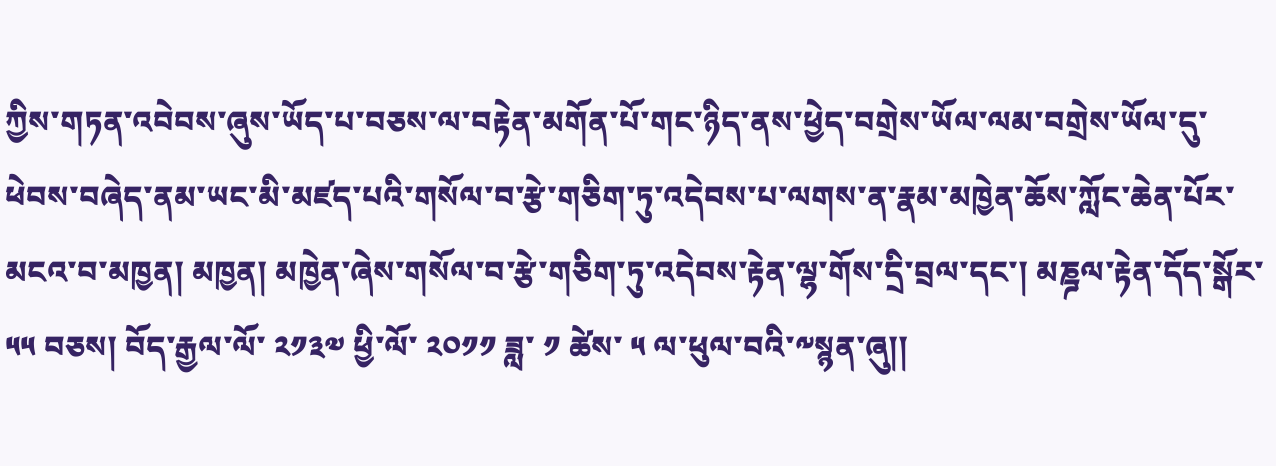ཀྱིས་གཏན་འབེབས་ཞུས་ཡོད་པ་བཅས་ལ་བརྟེན་མགོན་པོ་གང་ཉིད་ནས་ཕྱེད་བགྲེས་ཡོལ་ལམ་བགྲེས་ཡོལ་དུ་ཕེབས་བཞེད་ནམ་ཡང་མི་མཛད་པའི་གསོལ་བ་རྩེ་གཅིག་ཏུ་འདེབས་པ་ལགས་ན་རྣམ་མཁྱེན་ཆོས་ཀློང་ཆེན་པོར་མངའ་བ་མཁྱན། མཁྱན། མཁྱེན་ཞེས་གསོལ་བ་རྩེ་གཅིག་ཏུ་འདེབས་རྟེན་ལྷ་གོས་དྲི་བྲལ་དང་། མཎྜལ་རྟེན་དོད་སྒོར་ ༥༥ བཅས། བོད་རྒྱལ་ལོ་ ༢༡༣༧ ཕྱི་ལོ་ ༢༠༡༡ ཟླ་ ༡ ཚེས་ ༥ ལ་ཕུལ་བའི་༸སྙན་ཞུ།།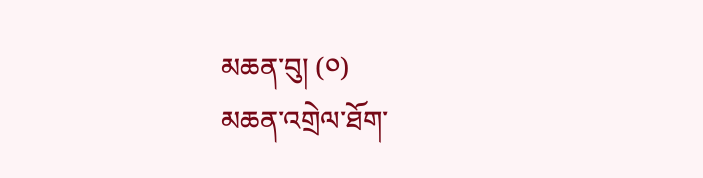མཆན་བུ། (༠)
མཆན་འགྲེལ་ཐོག་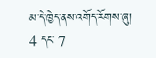མ་དེ་ཁྱེད་ནས་འགོད་རོགས་ཞུ།
4 དང་ 7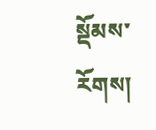སྡོམས་རོགས།